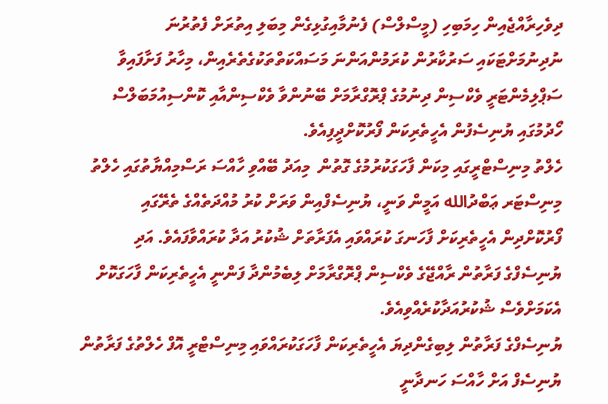ދިވެހިރާއްޖެއިން ހިމަބިހި (މީސްލްސް) ފެނުމާއިގުޅިގެން މިބަލި އިތުރަށް ފެތުރުނަ ނުދިނުމަށްޓަކައި ސަރުކާރުން ކުރަމުންއަންނަ މަސައްކަތްތަކުގެތެރެއިން، މިހާރު ފަށާފައިވާ ސަޕްލިމެންޓަރީ ވެކްސިން ދިނުމުގެ ޕްރޮގްރާމަށް ބޭނުންވާ ވެކްސިންއާއި ކޮންސިއުމަބަލްސް ހޯދުމުގައި ޔުނިސެފުން އެހީތެރިކަން ފޯރުކޮށްދީފިއެވެ.
ހެލްތު މިނިސްޓްރީގައި މިކަން ފާހަގަކުރުމުގެ ގޮތުން  މިއަދު ބޭއްވި ހާއްސަ ރަސްމިއްޔާތުގައި ހެލްތު މިނިސްޓަރ ޢަބްދުالله އަމީން ވަނީ، ޔުނިސެފްއިން ވަރަށް ކުރު މުއްދަތެއްގެ ތެރޭގައި  ފޯރުކޮށްދިން އެހީތެރިކަށް ފާހަނގަ ކުރައްވައި އެފަރާތަށް ޝުކުރު އަދާ ކުރައްވާފައެވެ. އަދި ޔުނިސެފްގެ ފަރާތުން ރާއްޖޭގެ ވެކްސިން ޕްރޮގްރާމަށް ލިބެމުންދާ ފަންނީ އެހީތެރިކަން ފާހަގަކޮށް އެކަމަށްވެސް ޝުކުރުއަދާކުރެއްވިއެވެ.
ޔުނިސެފްގެ ފަރާތުން ލިބިގެންދިޔަ އެހީތެރިކަން ފާހަގަކުރައްވައި މިނިސްޓްރީ އޮފް ހެލްތުގެ ފަރާތުން ޔުނިސެފް އަށް ހާއްސަ ހަނދާނީ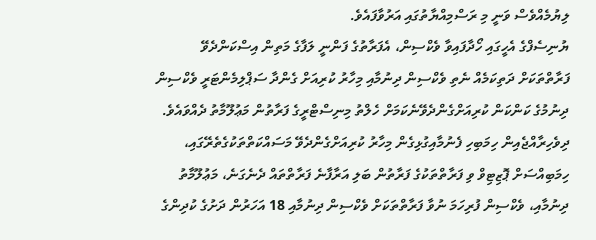ލިޔުމެއްވެސް ވަނީ މި ރަސްމިއްޔާތުގައި އަރުވާފައެވެ.
ޔުނިސެފްގެ އެހީގައި ހޯދާފައިވާ ވެކްސިން، އެފަރާތުގެ ފަންނީ ލަފާގެ މަތިން އިސްކަންދެވޭ ފަރާތްތަކަށް ދަތިކަމެއް ނެތި ވެކްސިން ދިނުމާއި މިހާރު ކުރިއަށް ގެންދާ ސަޕްލިމެންޓަރީ ވެކްސިން ދިނުމުގެ ކަންކަން ކުރިއަށްގެންދެވޭނެކަމަށް ހެލްތު މިނިސްޓްރީގެ ފަރާތުން މަޢުލޫމާތު ދެއްވައެވެ.
ދިވެހިރާއްޖެއިން ހިމަބިހި ފެނުމާއިގުޅިގެން މިހާރު ކުރިއަށްގެންދެވޭ މަސައްކަތްތަކުގެތެރޭގައި، ހިމަބިއްސަށް ޕޮޒިޓިވް ވި ފަރާތްތަކުގެ ފަރާތުން ބަލި އަރާފާނެ ފަރާތްތައް ދެނެގަނެ، މަޢުލޫމާތު ދިނުމާއި، ވެކްސިން ފުރިހަމަ ނުވާ ފަރާތްތަކަށް ވެކްސިން ދިނުމާއި 18 އަހަރުން ދަށުގެ ކުދިންގެ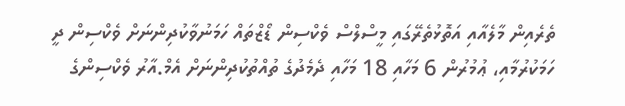ތެރެއިން މާލެއާއި އަތޮޅުތެރޭގައި މީސްލްސް ވެކްސިން ޑޯޒްތައް ހަމަނުވާކުދިންނަށް ވެކްސިން ދީ ހަމަކުރުމާއި، ޢުމުރުން 6 މަހާއި 18 މަހާއި ދެމެދުގެ ތުއްތުކުދިންނަށް އެމް.އާރު ވެކްސިންގެ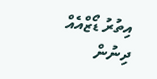އިތުރު ޑޯޒްއެއް ދިނުން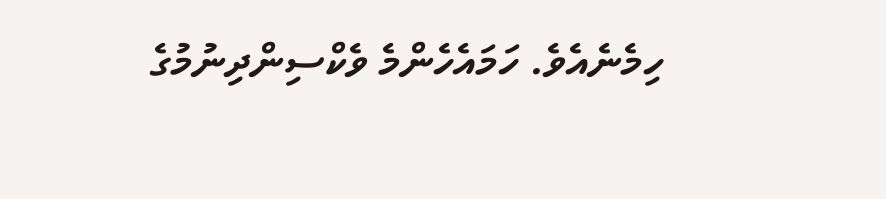ހިމެނެއެވެ. ހަމައެހެންމެ ވެކްސިންދިނުމުގެ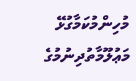މުހިންމުކަމާގުޅޭ މަޢުލޫމާތުދިނުމުގެ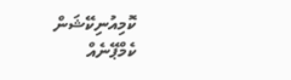ކޮމިއުނިކޭޝަން ކެމްޕޭނެއް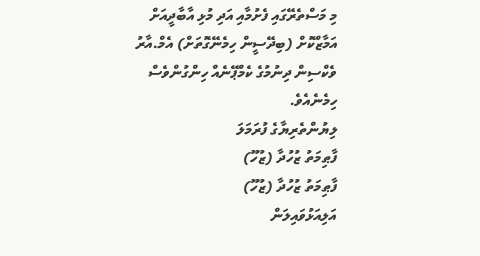މި މަސްތެރޭގައި ފެށުމާއި އަދި މުޅި އާބާދީއަށް އަމާޒްކޮށް (ބިދޭސީން ހިމެނޭގޮތަށް) އެމް.އާރު ވެކްސިން ދިނުމުގެ ކެމްޕޭނެއް ހިންގުންވެސް ހިމެނެއެވެ.
ލިޔުންތެރިޔާގެ ފުރަމަލަ
ފާޠިމަތު ޒުހުދާ (ޒުހޫ)
ފާޠިމަތު ޒުހުދާ (ޒުހޫ)
އަލިއަޅުވައިލަން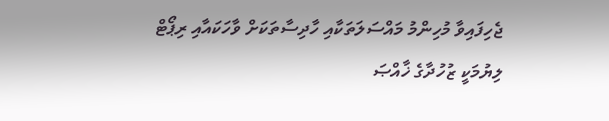ޖެހިފައިވާ މުހިންމު މައްސަލަތަކާއި ހާދިސާތަކަށް ވާހަކައާއި ރިޕޯޓް ލިޔުމަކީ ޒުހުދާގެ ޚާއްޞަ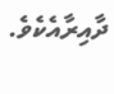ދާއިރާއެކެވެ.